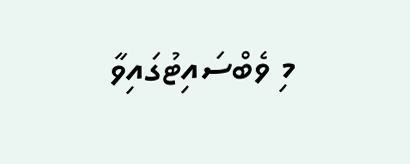މި ވެބްސައިޓުގައިވާ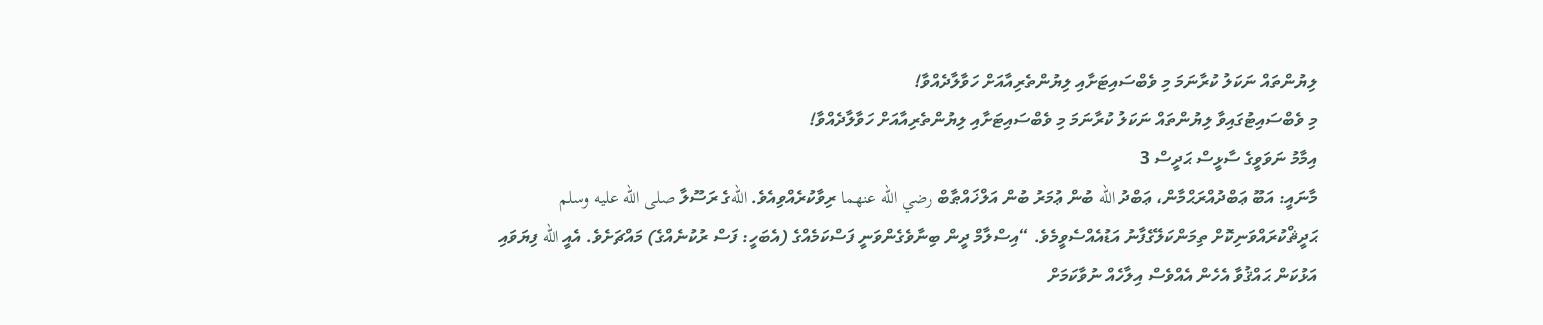ލިޔުންތައް ނަކަލު ކުރާނަމަ މި ވެބްސައިޓަށާއި ލިޔުންތެރިއާއަށް ހަވާލާދެއްވާ!
މި ވެބްސައިޓުގައިވާ ލިޔުންތައް ނަކަލު ކުރާނަމަ މި ވެބްސައިޓަށާއި ލިޔުންތެރިއާއަށް ހަވާލާދެއްވާ!
އިމާމު ނަވަވީގެ ސާޅީސް ޙަދީސް 3
މާނައީ: އަބޫ ޢަބްދުއްރަޙްމާން، ޢަބްދު الله ބުން ޢުމަރު ބުން އަލްޚައްޠާބް رضي اللّه عنهما ރިވާކުރެއްވިއެވެ. اللهގެ ރަސޫލާ صلى الله عليه وسلم ޙަދީޘްކުރައްވަނިކޮށް ތިމަންކަލޭގެފާނު އަޑުއެއްސެވީމެވެ. “އިސްލާމް ދީން ބިނާވެގެންވަނީ ފަސްކަމެއްގެ (އެބަހީ: ފަސް ރުކުނެއްގެ) މައްޗަށެވެ. އެއީ الله ފިޔަވައި އަޅުކަން ޙައްޤުވާ އެހެން އެއްވެސް އިލާހެއް ނުވާކަމަށް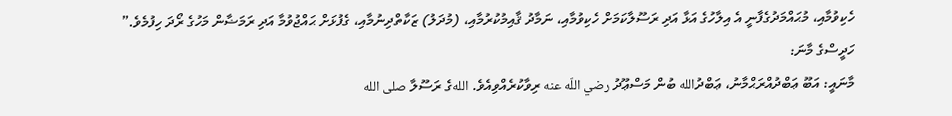ހެކިވުމާއި، މުޙައްމަދުގެފާނީ އެ އިލާހުގެ އަޅާ އަދި ރަސޫލާކަމަށް ހެކިވުމާއި، ނަމާދު ޤާއިމުކުރުމާއި، (މުދަލު) ޒަކާތްދިނުމާއި، ގެފުޅަށް ޙައްޖުވުމާ އަދި ރަމަޟާން މަހުގެ ރޯދަ ހިފުމެވެ.”
ހަދީސްގެ މާނަ:
މާނައީ: އަބޫ ޢަބްދުއްރަޙްމާނު، ޢަބްދުالله ބުން މަސްޢޫދު رضي اللّه عنه ރިވާކުރެއްވިއެވެ. اللهގެ ރަސޫލާ صلى الله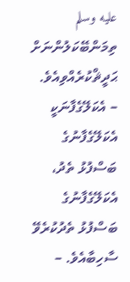عليه وسلم ތިމަންބޭކަލުންނަށް ޙަދީޘްކުރެއްވިއެވެ. – އެކަލޭގެފާނަކީ އެކަލޭގެފާނުގެ ބަސްފުޅު ތެދު، އެކަލޭގެފާނުގެ ބަސްފުޅު ތެދުކުރެވޭ ސާހިބާއެވެ. –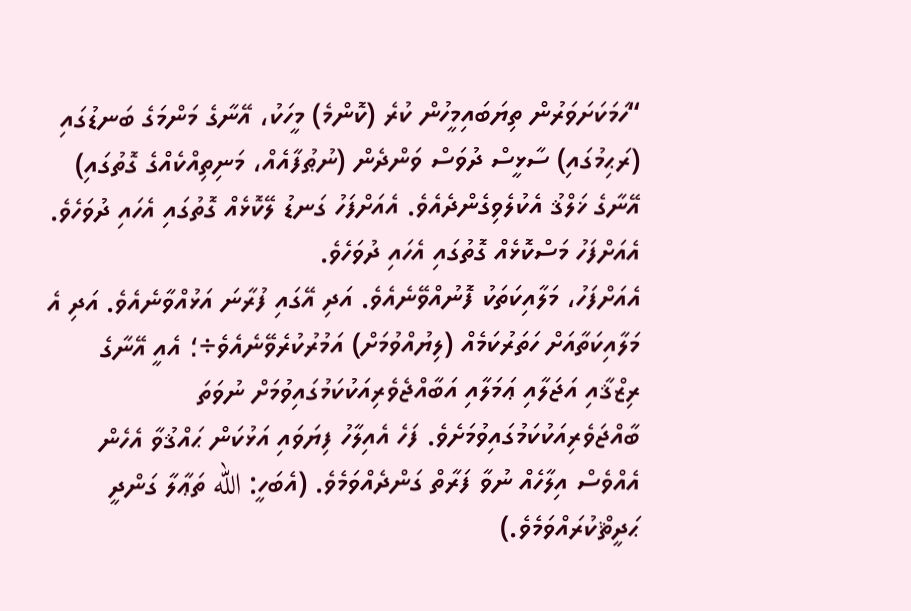“ހަމަކަށަވަރުން ތިޔަބައިމީހުން ކުރެ (ކޮންމެ) މީހަކު، އޭނާގެ މަންމަގެ ބަނޑުގައި (ރަޙިމުގައި) ސާޅީސް ދުވަސް ވަންދެން (ނުޠުފާއެއް، މަނިތިއްކެއްގެ ގޮތުގައި) އޭނާގެ ޚަލްޤު އެކުލެވިގެންދެއެވެ. އެއަށްފަހު ގަނޑު ލޭކޮޅެއް ގޮތުގައި އެހައި ދުވަހެވެ. އެއަށްފަހު މަސްކޮޅެއް ގޮތުގައި އެހައި ދުވަހެވެ.
އެއަށްފަހު، މަލާއިކަތަކު ފޮނުއްވޭނެއެވެ. އަދި އޭގައި ފުރާނަ އަޅުއްވާނެއެވެ. އަދި އެ މަލާއިކަތާއަށް ހަތަރުކަމެއް (ލިޔުއްވުމަށް) އަމުރުކުރެވޭނެއެވެ÷؛ އެއީ އޭނާގެ ރިޒްޤާއި އަޖަލާއި ޢަމަލާއި އަބާއްޖެވެރިއަކުކަމުގައިވުމަށް ނުވަތަ ބާއްޖަވެރިއަކުކަމުގައިވުމަށެވެ. ފަހެ އެއިލާހު ފިޔަވައި އަޅުކަން ޙައްޤުވާ އެހެން އެއްވެސް އިލާހެއް ނުވާ ފަރާތް ގަންދެއްވަމެވެ. (އެބަހީ: الله ތަޢާލާ ގަންދީ ޙަދީޘްކުރައްވަމެވެ.)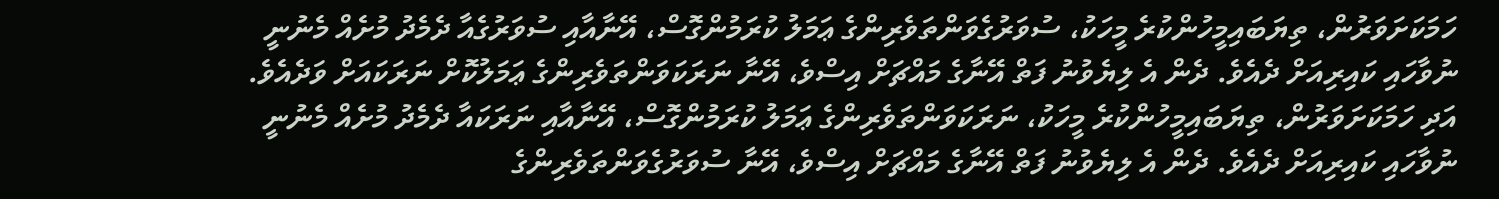ހަމަކަށަވަރުން، ތިޔަބައިމީހުންކުރެ މީހަކު، ސުވަރުގެވަންތަވެރިންގެ ޢަމަލު ކުރަމުންގޮސް، އޭނާއާއި ސުވަރުގެއާ ދެމެދު މުށެއް މެނުނީ ނުވާހައި ކައިރިއަށް ދެއެވެ. ދެން އެ ލިޔެވުނު ފަތް އޭނާގެ މައްޗަށް އިސްވެ، އޭނާ ނަރަކަވަންތަވެރިންގެ ޢަމަލުކޮށް ނަރަކައަށް ވަދެއެވެ.
އަދި ހަމަކަށަވަރުން، ތިޔަބައިމީހުންކުރެ މީހަކު، ނަރަކަވަންތަވެރިންގެ ޢަމަލު ކުރަމުންގޮސް، އޭނާއާއި ނަރަކައާ ދެމެދު މުށެއް މެނުނީ ނުވާހައި ކައިރިއަށް ދެއެވެ. ދެން އެ ލިޔެވުނު ފަތް އޭނާގެ މައްޗަށް އިސްވެ، އޭނާ ސުވަރުގެވަންތަވެރިންގެ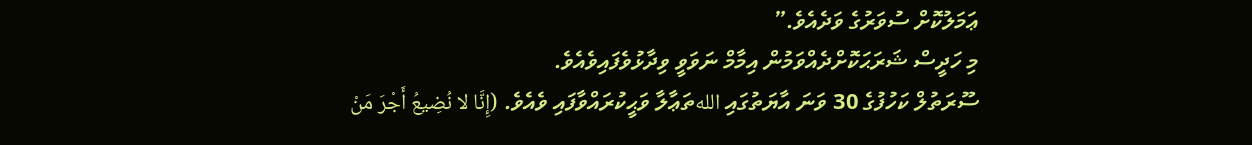ޢަމަލުކޮށް ސުވަރުގެ ވަދެއެވެ.”
މި ހަދީސް ޝަރަޙަކޮށްދެއްވަމުން އިމާމް ނަވަވީ ވިދާޅުވެފައިވެއެވެ.
ސޫރަތުލް ކަހުފުގެ 30 ވަނަ އާޔަތުގައި اللهތަޢާލާ ވަޙީކުރައްވާފައި ވެއެވެ. (إِنَّا لا نُضِيعُ أَجْرَ مَنْ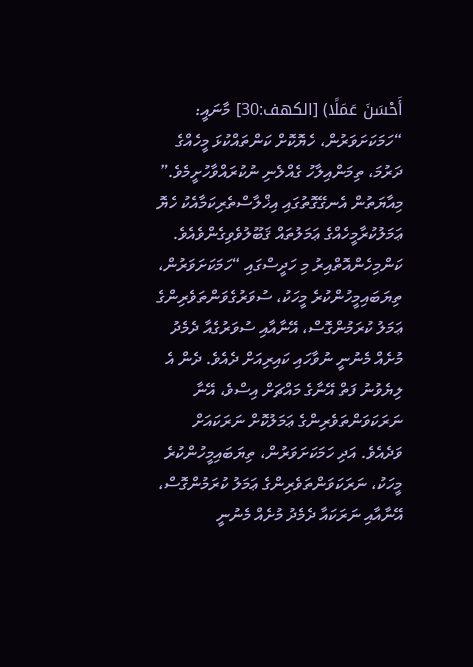أَحْسَنَ عَمَلًا) [الكهف:30] މާނައީ: “ހަމަކަށަވަރުން، ހެޔޮކޮށް ކަންތައްކުޅަ މީހެއްގެ ދަރުމަ، ތިމަންއިލާހު ގެއްލެނި ނުކުރައްވާހުށީމެވެ.” މިއާޔަތުން އެނގޭގޮތުގައި އިޚްލާސްތެރިކަމާއެކު ހެޔޮ ޢަމަލުކުރާމީހެއްގެ ޢަމަލުތައް ޤަބޫލުވެވިގެންވެއެވެ. ކަންމިހެންއޮތްއިރު މި ހަދީސްގައި “ހަމަކަށަވަރުން، ތިޔަބައިމީހުންކުރެ މީހަކު، ސުވަރުގެވަންތަވެރިންގެ ޢަމަލު ކުރަމުންގޮސް، އޭނާއާއި ސުވަރުގެއާ ދެމެދު މުށެއް މެނުނީ ނުވާހައި ކައިރިއަށް ދެއެވެ. ދެން އެ ލިޔެވުނު ފަތް އޭނާގެ މައްޗަށް އިސްވެ، އޭނާ ނަރަކަވަންތަވެރިންގެ ޢަމަލުކޮށް ނަރަކައަށް ވަދެއެވެ. އަދި ހަމަކަށަވަރުން، ތިޔަބައިމީހުންކުރެ މީހަކު، ނަރަކަވަންތަވެރިންގެ ޢަމަލު ކުރަމުންގޮސް، އޭނާއާއި ނަރަކައާ ދެމެދު މުށެއް މެނުނީ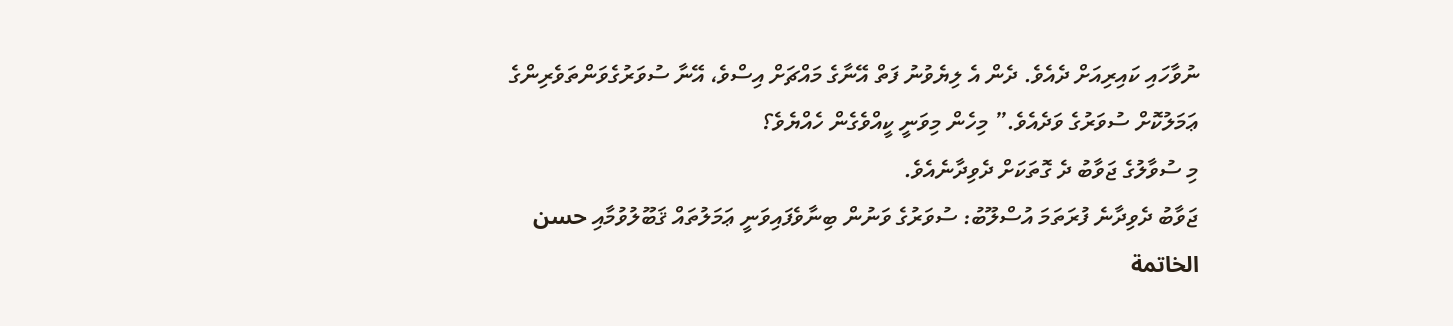ނުވާހައި ކައިރިއަށް ދެއެވެ. ދެން އެ ލިޔެވުނު ފަތް އޭނާގެ މައްޗަށް އިސްވެ، އޭނާ ސުވަރުގެވަންތަވެރިންގެ ޢަމަލުކޮށް ސުވަރުގެ ވަދެއެވެ.” މިހެން މިވަނީ ކީއްވެގެން ހެއްޔެވެ؟
މި ސުވާލުގެ ޖަވާބު ދެ ގޮތަކަށް ދެވިދާނެއެވެ.
ޖަވާބު ދެވިދާނެ ފުރަތަމަ އުސްލޫބު: ސުވަރުގެ ވަނުން ބިނާވެފައިވަނީ ޢަމަލުތައް ޤަބޫލުވުމާއި حسن الخاتمة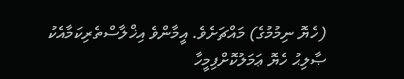(ހެޔޮ ނިމުމުގެ) މައްޗަށެވެ. އީމާންވެ އިޚްލާސްތެރިކަމާއެކު ޞާލިޙު ހެޔޮ ޢަމަލުކޮށްފިމީހާ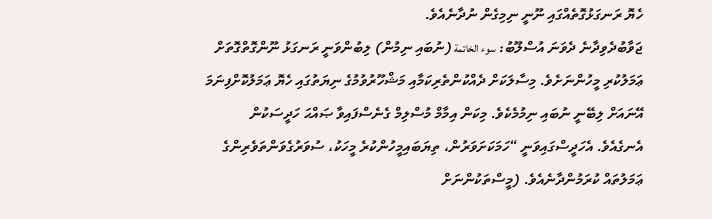ހެޔޮ ރަނގަޅުގޮތެއްގައި ނޫނީ ނިމިގެން ނުދާނެއެވެ.
ޖަވާބުދެވިދާނެ ދެވަނަ އުސްލޫބު: سوء الخاتمة (ނުބައި ނިމުން) ލިބުންވަނީ ރަނގަޅު ނޫންގޮތްގޮތަށް ޢަމަލުކުރި މީހުންނަށެވެ. މިސާލަކަށް ދެއްކުންތެރިކަމާއި މަޝްހޫރުވުމުގެ ނިޔަތުގައި ހެޔޮ ޢަމަލުކޮށްފިނަމަ އޭނައަށް ލިބޭނީ ނުބައި ނިމުމެކެވެ. މިކަން އިމާމް މުސްލިމް ގެނެސްފައިވާ ޞައްޙަ ހަދީސަކުން އެނގެއެވެ. އެހަދީސްގައިވަނީ “ހަމަކަށަވަރުން، ތިޔަބައިމީހުންކުރެ މީހަކު، ސުވަރުގެވަންތަވެރިންގެ ޢަމަލުތައް ކުރަމުންދާނެއެވެ. (މީސްތަކުންނަށް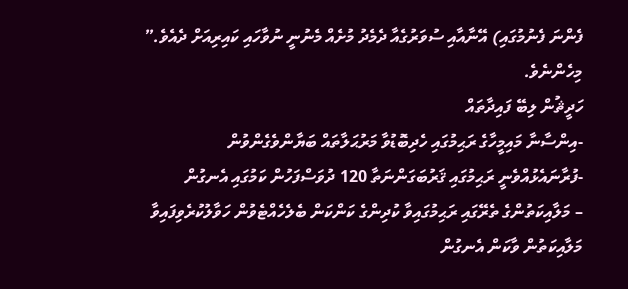ފެންނަ ފެނުމުގައި) އޭނާއާއި ސުވަރުގެއާ ދެމެދު މުށެއް މެނުނީ ނުވާހައި ކައިރިއަށް ދެއެވެ.” މިހެންނެވެ.
ހަދީޘުން ލިބޭ ފައިދާތައް
-އިންސާނާ މައިމީހާގެ ރަޙިމުގައި ހެދިބޮޑުވާ މަރުޙަލާތައް ބަޔާންވެގެންވުން
-ފުރާނައެޅުއްވެނީ ރަޙިމުގައި ޤަރުބަގަންނަތާ 120 ދުވަސްފަހުން ކަމުގައި އެނގުން
– މަލާއިކަތުންގެ ތެރޭގައި ރަޙިމުގައިވާ ކުދިންގެ ކަންކަން ބެލެހެއްޓެވުން ހަވާލުކުރެވިފައިވާ މަލާއިކަތުން ވާކަން އެނގުން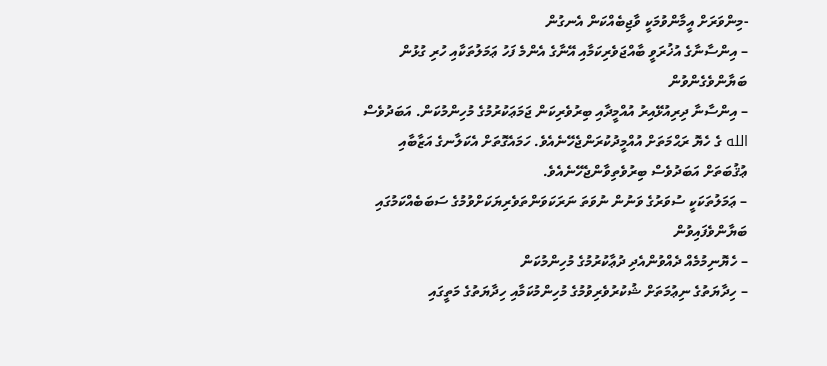-މިންވަރަށް އީމާންވުމަކީ ވާޖިބެއްކަން އެނގުން
– އިންސާނާގެ އުޚުރަވީ ބާއްޖަވެރިކަމާއި އޭނާގެ އެންމެ ފަހު ޢަމަލުތަކާއި ހުރި ގުޅުން ބަޔާންވެގެންވުން
– އިންސާނާ ދިރިއުޅޭއިރު އުއްމީދާއި ބިރުވެރިކަން ޖަމަޢަކުރުމުގެ މުހިންމުކަން. އަބަދުވެސް الله ގެ ހެޔޮ ރަޙްމަތަށް އުއްމީދުކުރަންޖެހޭނެއެވެ. ހަމައެގޮތަށް އެކަލާނގެ އަޒާބާއި ޢުޤުބަތަށް އަބަދުވެސް ބިރުވެތިވާންޖެހޭނެއެވެ.
– ޢަމަލުތަކަކީ ސުވަރުގެ ވަނުން ނުވަތަ ނަރަކަވަންތަވެރިޔަކަށްވުމުގެ ސަބަބެއްކަމުގައި ބަޔާންވެފައިވުން
– ހެޔޮނިމުމެއް ދެއްވުންއެދި ދުޢާކުރުމުގެ މުހިންމުކަން
– ހިދާޔަތުގެ ނިޢުމަތަށް ޝުކުރުވެރިވުމުގެ މުހިންމުކަމާއި ހިދާޔަތުގެ މަތީގައި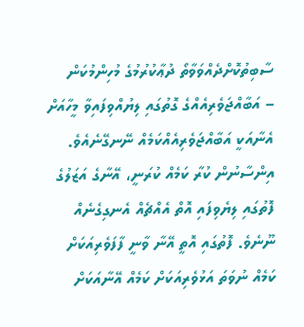ސާބިތުކޮށްދެއްވަވާތޯ ދުޢާކުރުމުގެ މުހިންމުކަން
– އަބާއްޖަވެރިއެއްގެ ގޮތުގައި ލިޔުއްވިފައިވާ މީހާއަށް އެނާއަކީ އަބާއްޖަވެރިއެއްކަމެއް ނޭނގޭނެއެވެ.
އިންސާނުން ކުރާ ކަމެއް ކުރަނީ، އޭނާގެ އަޒަލުގެ ފޮތުގައި ލިޔެވިފައި އޮތް އެއްޗެއް އެނގިގެނެއް ނޫނެވެ. ފޮތުގައި އޮތީ އޭނާ ވާނީ ފާފަވެރިއަކަށް ކަމެއް ނުވަތަ އަޅުވެރިއަކަށް ކަމެއް އޭނާއަކަށް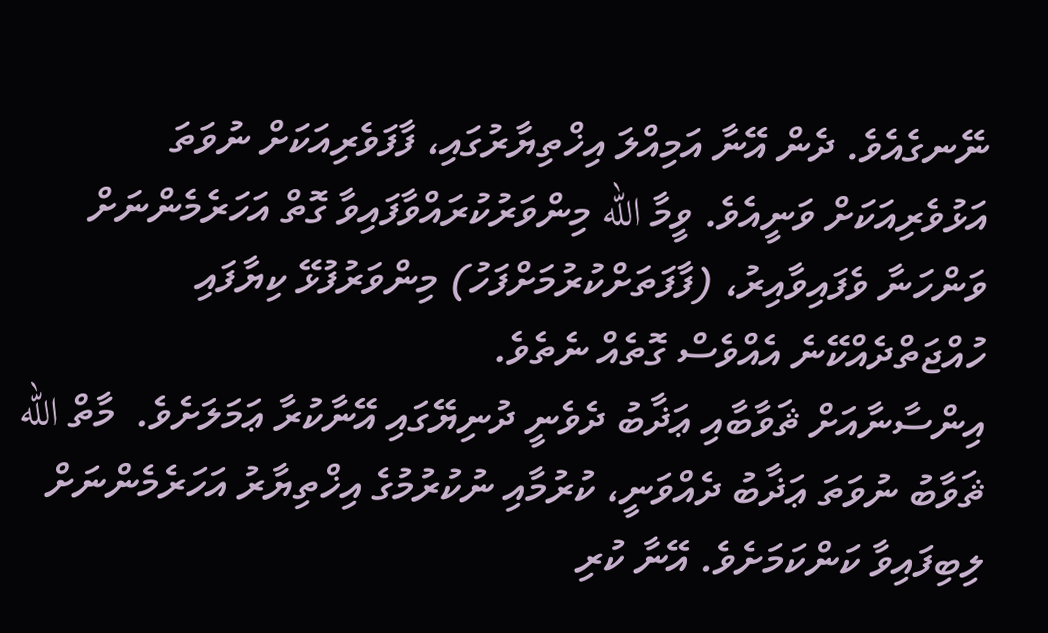ނޭނގެއެވެ. ދެން އޭނާ އަމިއްލަ އިޚްތިޔާރުގައި، ފާފަވެރިއަކަށް ނުވަތަ އަޅުވެރިއަކަށް ވަނީއެވެ. ވީމާ الله މިންވަރުކުރައްވާފައިވާ ގޮތް އަހަރެމެންނަށް ވަންހަނާ ވެފައިވާއިރު، (ފާފަތަށްކުރުމަށްފަހު) މިންވަރުފުޅޭ ކިޔާފައި ހުއްޖަތްދެއްކޭނެ އެއްވެސް ގޮތެއް ނެތެވެ.
އިންސާނާއަށް ޘަވާބާއި ޢަޛާބު ދެވެނީ ދުނިޔޭގައި އޭނާކުރާ ޢަމަލަށެވެ.  މާތް الله ޘަވާބު ނުވަތަ ޢަޛާބު ދެއްވަނީ، ކުރުމާއި ނުކުރުމުގެ އިޚްތިޔާރު އަހަރެމެންނަށް ލިބިފައިވާ ކަންކަމަށެވެ. އޭނާ ކުރި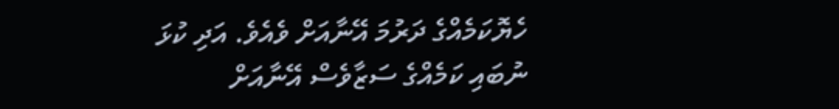ހެޔޮކަމެއްގެ ދަރުމަ އޭނާއަށް ވެއެވެ. އަދި ކުޅަ ނުބައި ކަމެއްގެ ސަޒާވެސް އޭނާއަށް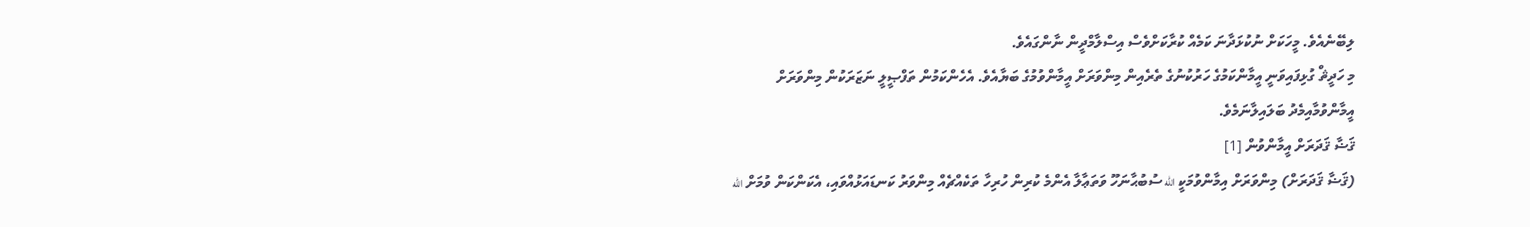ލިބޭނެއެވެ. މީހަކަށް ނުކުޅަދާނަ ކަމެއް ކުރާކަށްވެސް އިސްލާމްދީން ނާންގައެވެ.
މި ހަދީޘް ގުޅިފައިވަނީ އީމާންކަމުގެ ހަރުކުނުގެ ތެރެއިން މިންވަރަށް އީމާންވުމުގެ ބަޔާއެވެ. އެހެންކަމުން ތަފްޞީލީ ނަޒަރަކުން މިންވަރަށް އީމާންވުމާއިމެދު ބަލައިލާނަމެވެ.
ޤަޟާ ޤަދަރަށް އީމާންވުން [1]
(ޤަޟާ ޤަދަރަށް) މިންވަރަށް އިމާންވުމަކީ الله ސުބުޙާނަހޫ ވަތަޢާލާ އެންމެ ކުރިން ހުރިހާ ތަކެއްޗެއް މިންވަރު ކަނޑައަޅުއްވައި، އެކަންކަން ވުމަށް الله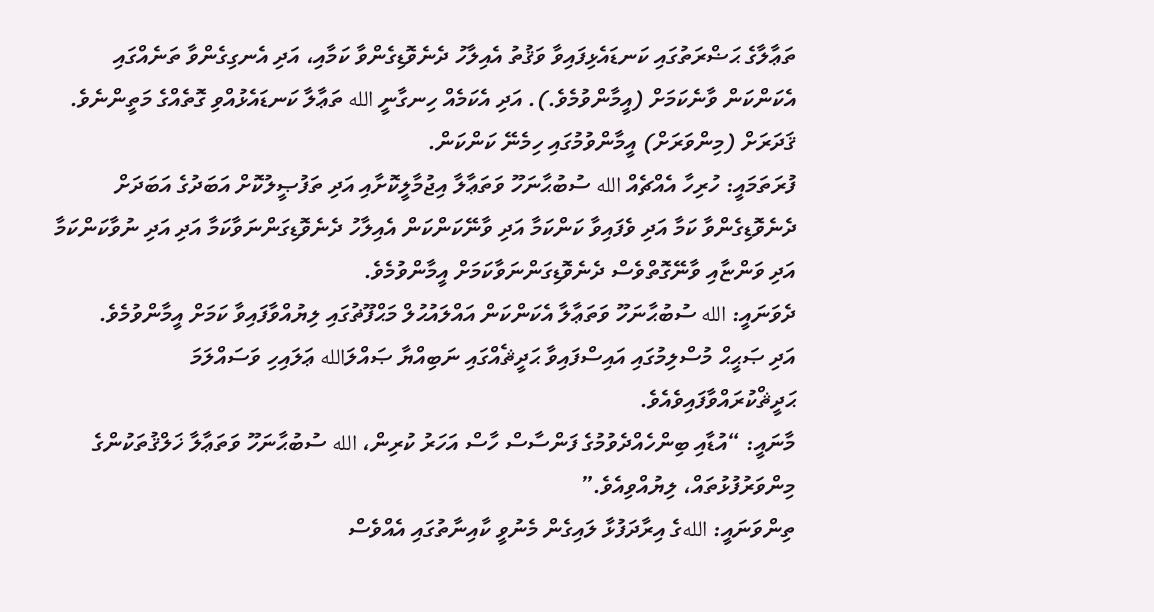ތަޢާލާގެ ޙަޟްރަތުގައި ކަނޑައެޅިފައިވާ ވަޤުތު އެއިލާހު ދެނެވޮޑިގެންވާ ކަމާއި، އަދި އެނގިގެންވާ ތަނެއްގައި އެކަންކަން ވާނެކަމަށް (އީމާންވުމެވެ.). އަދި އެކަމެއް ހިނގާނީ الله ތަޢާލާ ކަނޑައެޅުއްވި ގޮތެއްގެ މަތީންނެވެ.
ޤަދަރަށް (މިންވަރަށް) އީމާންވުމުގައި ހިމެނޭ ކަންކަން.
ފުރަތަމައީ: ހުރިހާ އެއްޗެއް الله ސުބުޙާނަހޫ ވަތަޢާލާ އިޖުމާލީކޮށާއި އަދި ތަފުޞީލުކޮށް އަބަދުގެ އަބަދަށް ދެނެވޮޑިގެންވާ ކަމާ އަދި ވެފައިވާ ކަންކަމާ އަދި ވާނޭކަންކަން އެއިލާހު ދެނެވޮޑިގަންނަވާކަމާ އަދި އަދި ނުވާކަންކަމާ އަދި ވަންޏާއި ވާނޭގޮތްވެސް ދެނެވޮޑިގަންނަވާކަމަށް އީމާންވުމެވެ.
ދެވަނައީ: الله ސުބުޙާނަހޫ ވަތަޢާލާ އެކަންކަން އައްލައުޙުލް މަޙްފޫޡުގައި ލިޔުއްވާފައިވާ ކަމަށް އީމާންވުމެވެ.
އަދި ޞަޙީޙް މުސްލިމުގައި އައިސްފައިވާ ޙަދީޘެއްގައި ނަބިއްޔާ ޞައްލަالله ޢަލައިހި ވަސައްލަމަ ޙަދީޘްކުރައްވާފައިވެއެވެ.
މާނައީ: “އުޑާއި ބިންހެއްދެވުމުގެ ފަންސާސް ހާސް އަހަރު ކުރިން، الله ސުބުޙާނަހޫ ވަތަޢާލާ ޚަލްޤުތަކުންގެ މިންވަރުފުޅުތައް، ލިޔުއްވިއެވެ.”
ތިންވަނައީ: اللهގެ އިރާދަފުޅާ ލައިގެން މެނުވީ ކާއިނާތުގައި އެއްވެސް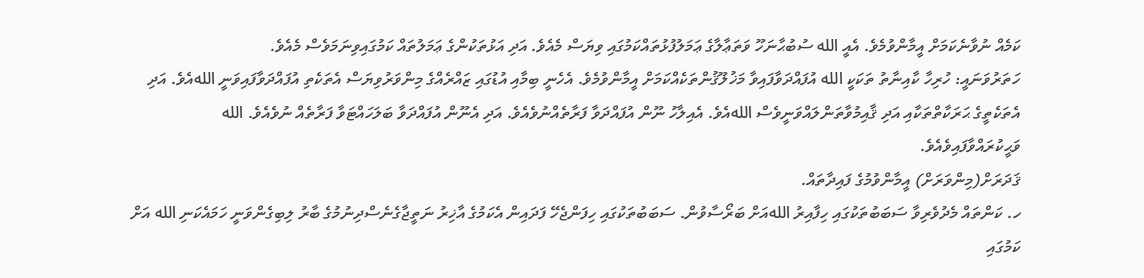ކަމެއް ނުވާނެކަމަށް އީމާންވުމެވެ. އެއީ الله ސުބުޙާނަހޫ ވަތަޢާލާގެ ޢަމަލުފުޅުތައްކަމުގައި ވިޔަސް މެއެވެ. އަދި އަޅުތަކުންގެ ޢަމަލުތައް ކަމުގައިވިނަމަވެސް މެއެވެ.
ހަތަރުވަނައީ: ހުރިހާ ކާއިނާތު ތަކަކީ الله އުފައްދަވާފައިވާ މަޚުލޫޤުންތަކެއްކަމަށް އީމާންވުމެވެ. އެހެނީ ބިމާއި އުޑުގައި ޒައްރެއްގެ މިންވަރުވިޔަސް އެތަކެތި އުފައްދަވާފައިވަނީ اللهއެވެ. އަދި އެތަކެތީގެ ޙަރަކާތްތަކާއި އަދި ޤާއިމުވާތަންލައްވަނީވެސް اللهއެވެ. އެއިލާހު ނޫން އުފައްދަވާ ފަރާތެއްނުވެއެވެ. އަދި އެނޫން އުފައްދަވާ ބަލަހައްޓަވާ ފަރާތެއް ނުވެއެވެ. الله ވަޙީކުރައްވާފައިވެއެވެ.
ޤަދަރަށް(މިންވަރަށް) އީމާންވުމުގެ ފައިދާތައް.
ހ. ކަންތައް މެދުވެރިވާ ސަބަބުތަކުގައި ހިފާއިރު اللهއަށް ބަރޯސާވުން. ސަބަބުތަކުގައި ހިފަންޖެހޭ ފަދައިން އެކަމުގެ އާޚިރު ނަތީޖާގެނެސްދިނުމުގެ ބާރު ލިބިގެންވަނީ ހަމައެކަނި الله އަށް ކަމުގައި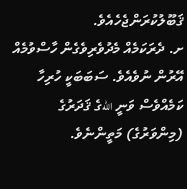ޤަބޫލުކުރަންޖެހެއެވެ.
ށ. ދެރަކަމެއް މެދުވެރިވެގެން ހާސްވުމެއް އޭރުން ނުވެއެވެ. ސަބަބަކީ ހުރިހާ ކަމެއްވެސް ވަނީ اللهގެ ޤަދަރުގެ (މިންވަރުގެ) މަތީންނެވެ.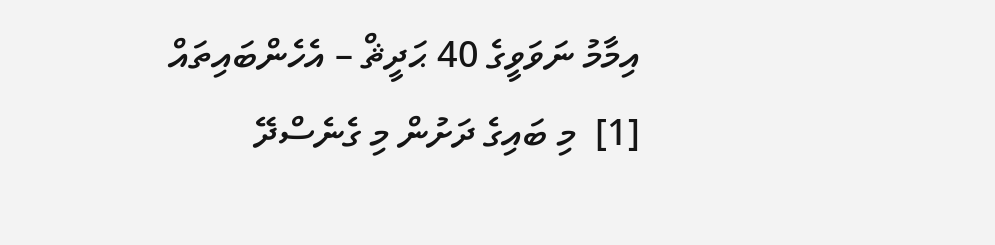އިމާމު ނަވަވީގެ 40 ޙަދީޘް – އެހެންބައިތައް
[1]  މި ބައިގެ ދަށުން މި ގެނެސްދޭ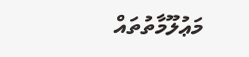މަޢުލޫމާތުތައް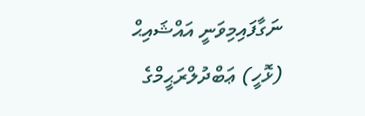ނަގާފައިމިވަނީ އައްޝައިޙް (ޅޮހީ) ޢަބްދުލްރަޙީމްގެ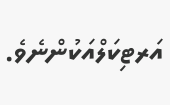އަރޓިކަލްއަކުންނެވެ.